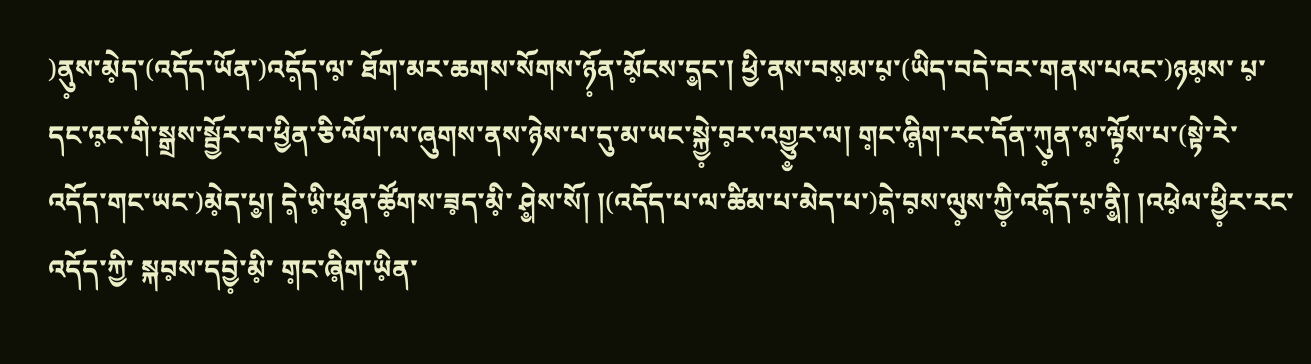)ནུ༷ས་མེ༷ད་(འདོད་ཡོན་)འདོ༷ད་ལ༷་ ཐོག་མར་ཆགས་སོགས་ཉོ༷ན་མོ༷ངས་ད༵ང་། ཕྱི་ནས་བས༷མ་པ༷་(ཡིད་བདེ་བར་གནས་པའང་)ཉམ༷ས་ པ༷་དང་འ༷ང་གི་སྒྲས་སྦྱོར་བ་ཕྱིན་ཅི་ལོག་ལ་ཞུགས་ནས་ཉེས་པ་དུ་མ་ཡང་སྐྱེ༷་བ༷ར་འགྱུ༵ར་ལ། ག༷ང་ཞི༷ག་རང་དོན་ཀུ༷ན་ལ༷་ལྟོ༷ས་པ་(སྟེ་རེ་འདོད་གང་ཡང་)མེ༷ད་པ༵། དེ༷་ཡི༷་ཕུ༷ན་ཚོ༷གས་ཟ༷ད་མི༷་ ཤེ༵ས་སོ། །(འདོད་པ་ལ་ཚིམ་པ་མེད་པ་)དེ༷་བ༷ས་ལུ༷ས་ཀྱི༷་འདོ༷ད་པ༷་ནི༵། །འཕེ༷ལ་ཕྱི༷ར་རང་འདོད་ཀྱི་ སྐབ༷ས་དབྱེ༷་མི༷་ ག༷ང་ཞི༷ག་ཡི༷ན་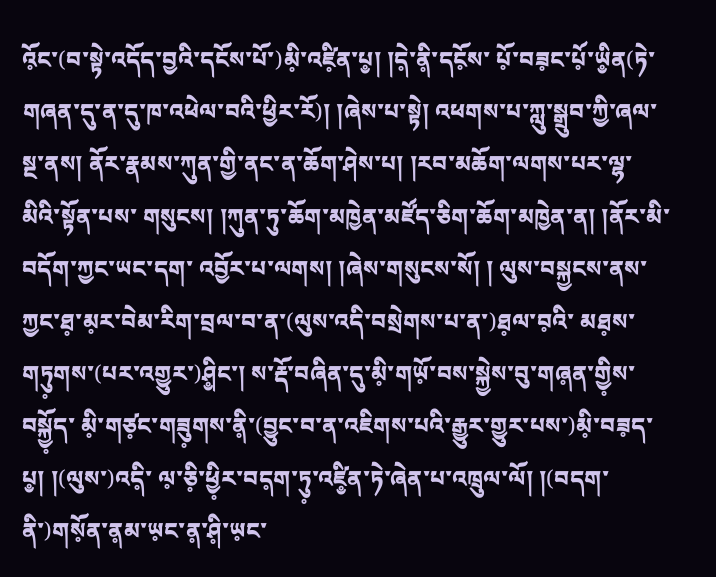འོ༷ང་(བ་སྟེ་འདོད་བྱའི་དངོས་པོ་)མི༷་འཛི༷ན་པ༵། །དེ༷་ནི༷་དངོ༷ས་ པོ༷་བཟ༷ང་པོ༷་ཡི༵ན(ཏེ་གཞན་དུ་ན་དུ་ཁ་འཕེལ་བའི་ཕྱིར་རོ)། །ཞེས་པ་སྟེ། འཕགས་པ་ཀླུ་སྒྲུབ་ཀྱི་ཞལ་ སྔ་ནས། ནོར་རྣམས་ཀུན་གྱི་ནང་ན་ཆོག་ཤེས་པ། །རབ་མཆོག་ལགས་པར་ལྷ་མིའི་སྟོན་པས་ གསུངས། །ཀུན་ཏུ་ཆོག་མཁྱེན་མཛོད་ཅིག་ཆོག་མཁྱེན་ན། །ནོར་མི་བདོག་ཀྱང་ཡང་དག་ འབྱོར་པ་ལགས། །ཞེས་གསུངས་སོ། ། ལུས་བསྐྱངས་ནས་ཀྱང་ཐ༷་མ༷ར་བེམ་རིག་བྲལ་བ་ན་(ལུས་འདི་བསྲེགས་པ་ན་)ཐ༷ལ་བ༷འི་ མཐ༷ས་གཏུ༷གས་(པར་འགྱུར་)ཤི༵ང་། ས་རྡོ་བཞིན་དུ་མི༷་གཡོ༷་བས་སྐྱེས་བུ་གཞ༷ན་གྱི༷ས་བསྐྱོ༷ད་ མི༷་གཙ༷ང་གཟུ༷གས་ནི༷་(བྱུང་བ་ན་འཇིགས་པའི་རྒྱུར་གྱུར་པས་)མི༷་བཟ༷ད་པ༵། །(ལུས་)འདི༷་ ལ༷་ཅི༷་ཕྱི༷ར་བད༷ག་ཏུ༷་འཛི༵ན་ཏེ་ཞེན་པ་འཁྲུལ་ལོ། །(བདག་ནི་)གསོ༷ན་ན༷མ་ཡ༷ང་ན༷་ཤི༷་ཡ༷ང་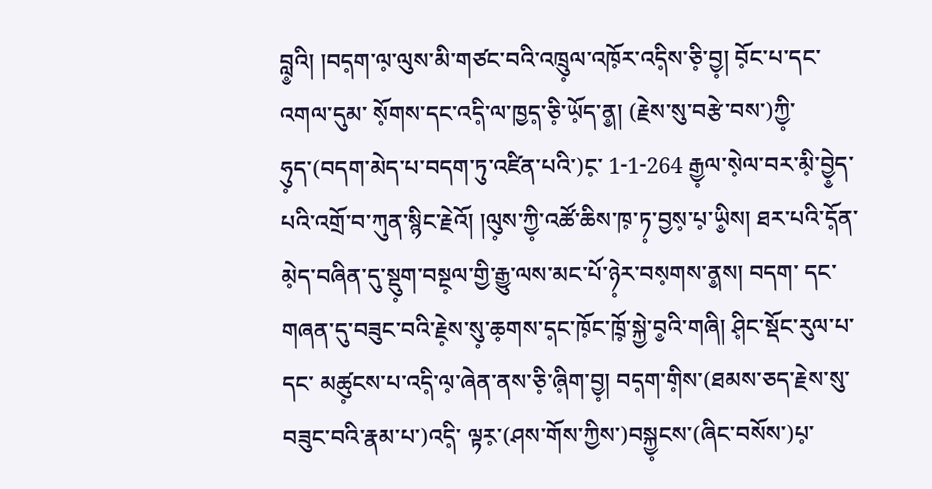བླ༵འི། །བད༷ག་ལ༷་ལུས་མི་གཙང་བའི་འཁྲུ༷ལ་འཁོ༷ར་འདི༷ས་ཅི༷་བྱ༷། བོ༷ང་པ་དང་འགལ་དུམ་ སོ༷གས་དང་འདི༷་ལ་ཁྱད༷་ཅི༷་ཡོ༷ད་ན༵། (རྗེས་སུ་བརྩེ་བས་)ཀྱི༷་ཧུ༷ད་(བདག་མེད་པ་བདག་ཏུ་འཛིན་པའི་)ང༷་ 1-1-264 རྒྱ༷ལ་སེ༷ལ་བར་མི༷་བྱེ༵ད་པའི་འགྲོ་བ་ཀུན་སྙིང་རྗེའོ། །ལུ༷ས་ཀྱི༷་འཚོ་ཆིས་ཁ༷་ཏ༷་བྱས༷་པ༷་ཡི༵ས། ཐར་པའི་དོ༷ན་མེ༷ད་བཞིན་དུ་སྡུ༷ག་བསྔ༷ལ་གྱི་རྒྱུ་ལས་མང་པོ་ཉེ༷ར་བས༷གས་ན༵ས། བདག་ དང་གཞན་དུ་བཟུང་བའི་རྗེ༷ས་སུ༷་ཆ༷གས་ད༷ང་ཁོ༷ང་ཁྲོ༷་སྐྱེ་བ༵འི་གཞི། ཤི༷ང་སྡོང་རུལ་པ་དང་ མཚུ༷ངས་པ་འདི༷་ལ༷་ཞེན་ནས་ཅི༷་ཞི༷ག་བྱ༷། བད༷ག་གི༷ས་(ཐམས་ཅད་རྗེས་སུ་བཟུང་བའི་རྣམ་པ་)འདི༷་ ལྟར༷་(ཤས་གོས་ཀྱིས་)བསྐྱ༷ངས་(ཞིང་བསོས་)པ༷་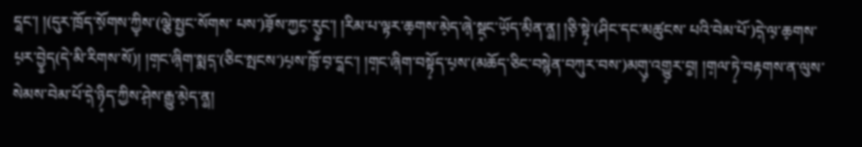ད༵ང་། །(དུར་ཁྲོད་སོ༷གས་ཀྱི༷ས་(ལྕེ་སྤྱང་སོགས་ པས་)ཟོ༷ས་ཀྱང༷་རུ༵ང་། །རིམ་པ་ལྟར་ཆ༷གས་མེ༷ད་ཞེ༷་སྡ༷ང་ཡོ༷ད་མི༷ན་ན༵། །ཅི༷་སྟེ༷་(ཤིང་དང་མཚུངས་ པའི་བེམ་པོ་)དེ༷་ལ༷་ཆ༷གས་པ༷ར་བྱེ༵ད(དེ་མི་རིགས་སོ)། །ག༷ང་ཞི༷ག་སྨད༷་(ཅིང་སྤངས་)པ༷ས་ཁྲོ༷་བ༷་ད༵ང་། །ག༷ང་ཞི༷ག་བསྟོ༷ད་པ༷ས་(མཆོད་ཅིང་བསྙེན་བཀུར་བས་)མགུ༷་འགྱུ༷ར་བ༵། །ག༷ལ་ཏེ༷་བརྟགས་ན་ལུས་ སེམས་བེམ་པོ་དེ༷་ཉི༷ད་ཀྱིས་ཤེ༷ས་རྒྱུ་མེ༷ད་ན༵།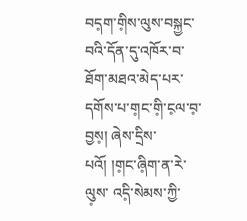བད༷ག་གི༷ས་ལུས་བསྐྱང་བའི་དོན་དུ་འཁོར་བ་ ཐོག་མཐའ་མེད་པར་དགོས་པ་ག༷ང་གི༷་ང༷ལ་བ༷་བྱས༷། ཞེས་དྲིས་པའོ། །ག༷ང་ཞི༷ག་ན་རེ་ལུ༷ས་ འདི༷་སེམས་ཀྱི་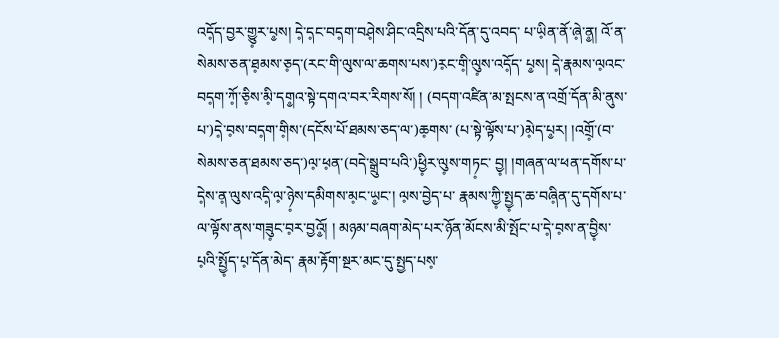འདོ༷ད་བྱར་གྱུ༷ར་པ༵ས། དེ༷་ད༷ང་བད༷ག་བཤེ༷ས་ཤིང་འདྲིས་པའི་དོན་དུ་འབད་ པ་ཡི༷ན་ནོ་ཞེ༷་ན༵། འོ་ན་སེམས་ཅན་ཐ༷མས་ཅ༷ད་(རང་གི་ལུས་ལ་ཆགས་པས་)ར༷ང་གི༷་ལུ༷ས་འདོ༷ད་ པ༵ས། དེ༷་རྣམས་ལ༷འང་བད༷ག་ཀོ༷་ཅི༷ས་མི༷་དག༵འ་སྟེ་དགའ་བར་རིགས་སོ། ། (བདག་འཛིན་མ་སྤངས་ན་འགྲོ་དོན་མི་ནུས་པ་)དེ༷་བ༷ས་བད༷ག་གི༷ས་(དངོས་པོ་ཐམས་ཅད་ལ་)ཆ༷གས་ (པ་སྟེ་ལྟོས་པ་)མེ༷ད་པ༵ར། །འགྲོ༷་(བ་སེམས་ཅན་ཐམས་ཅད་)ལ༷་ཕ༷ན་(བདེ་སྒྲུབ་པའི་)ཕྱི༷ར་ལུ༷ས་གཏ༷ང་ བྱ༷། །གཞན་ལ་ཕན་དགོས་པ་དེ༷ས་ན༷་ལུས་འདི༷་ལ༷་ཉེ༷ས་དམིགས་མ༷ང་ཡ༵ང་། ལ༷ས་བྱེད་པ་ རྣམས་ཀྱི༷་སྤྱ༷ད་ཆ་བཞི༷ན་དུ་དགོས་པ་ལ་ལྟོས་ནས་གཟུ༷ང་བ༷ར་བྱའོ༵། ། མཉམ་བཞག་མེད་པར་ཉོན་མོངས་མི་སྤོང་པ་དེ༷་བ༷ས་ན་བྱི༷ས་པ༷འི་སྤྱོ༷ད་པ༷་དོན་མེད་ རྣམ་རྟོག་སྔར་མང་དུ་སྤྱད་པས༷་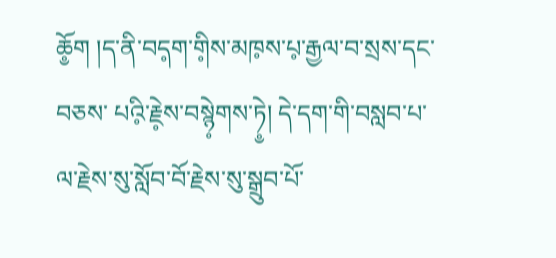ཆོ༵ག །ད་ནི་བད༷ག་གི༷ས་མཁ༷ས་པ༷་རྒྱལ་བ་སྲས་དང་བཅས་ པའི༷་རྗེ༷ས་བསྙེ༷གས་ཏེ༵། དེ་དག་གི་བསླབ་པ་ལ་རྗེས་སུ་སློབ་བོ་རྗེས་སུ་སྒྲུབ་པོ་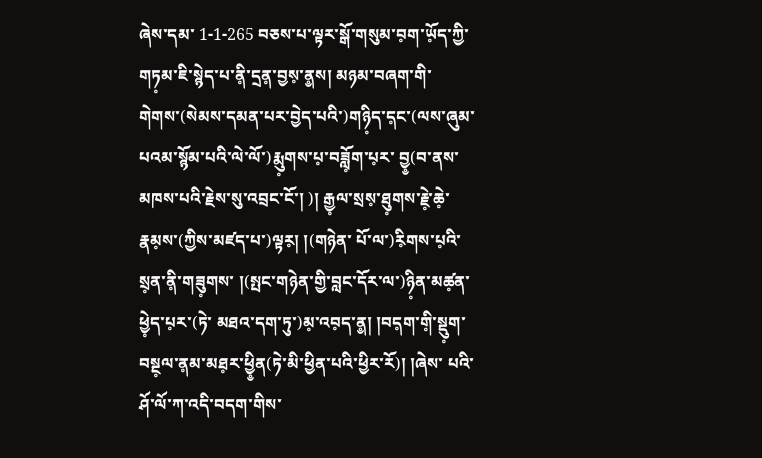ཞེས་དམ་ 1-1-265 བཅས་པ་ལྟར་སྒོ་གསུམ་བ༷ག་ཡོ༷ད་ཀྱི་གཏ༷མ་ཇི་སྙེད་པ་ནི༷་དྲན༷་བྱས༷་ན༵ས། མཉམ་བཞག་གི་ གེགས་(སེམས་དམན་པར་བྱེད་པའི་)གཉི༷ད་ད༷ང་(ལས་ཞུམ་པའམ་སྙོམ་པའི་ལེ་ལོ་)རྨུ༷གས་པ༷་བཟློ༷ག་པ༷ར་ བྱ༵(བ་ནས་མཁས་པའི་རྗེས་སུ་འབྲང་ངོ་། )། རྒྱ༷ལ་སྲས༷་ཐུ༷གས་རྗེ༷་ཆེ༷་རྣམ༷ས་(ཀྱིས་མཛད་པ་)ལྟར༷། །(གཉེན་ པོ་ལ་)རི༷གས་པ༷འི་སྲ༷ན་ནི༷་གཟུ༷གས་ །(སྤང་གཉེན་གྱི་བླང་དོར་ལ་)ཉི༷ན་མཚ༷ན་ཕྱེ༷ད་པ༷ར་(ཏེ་ མཐའ་དག་ཏུ་)མ༷་འབ༷ད་ན༵། །བད༷ག་གི༷་སྡུ༷ག་བསྔ༷ལ་ན༷མ་མཐ༷ར་ཕྱི༵ན(ཏེ་མི་ཕྱིན་པའི་ཕྱིར་རོ)། །ཞེས་ པའི་ཤོ་ལོ་ཀ་འདི་བདག་གིས་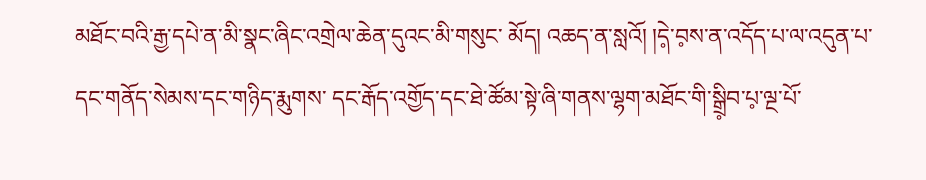མཐོང་བའི་རྒྱ་དཔེ་ན་མི་སྣང་ཞིང་འགྲེལ་ཆེན་དུའང་མི་གསུང་ མོད། འཆད་ན་སླའོ། །དེ༷་བ༷ས་ན་འདོད་པ་ལ་འདུན་པ་དང་གནོད་སེམས་དང་གཉིད་རྨུགས་ དང་རྒོད་འགྱོད་དང་ཐེ་ཚོམ་སྟེ་ཞི་གནས་ལྷག་མཐོང་གི་སྒྲི༷བ་པ༷་ལྔ་པོ་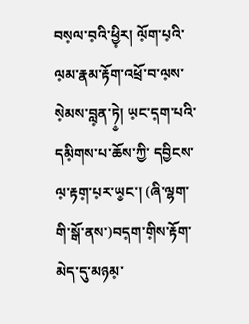བས༷ལ་བ༷འི་ཕྱི༷ར། ལོ༷ག་པ༷འི་ལ༷མ་རྣམ་རྟོག་འཕྲོ་བ་ལ༷ས་སེ༷མས་བླ༷ན་ཏེ༵། ཡ༷ང་ད༷ག་པའི་དམི༷གས་པ་ཆོས་ཀྱི་ དབྱིངས་ལ༷་རྟག༷་པ༷ར་ཡ༵ང་། (ཞི་ལྷག་གི་སྒོ་ནས་)བད༷ག་གི༷ས་རྟོག་མེད་དུ་མཉམ༷་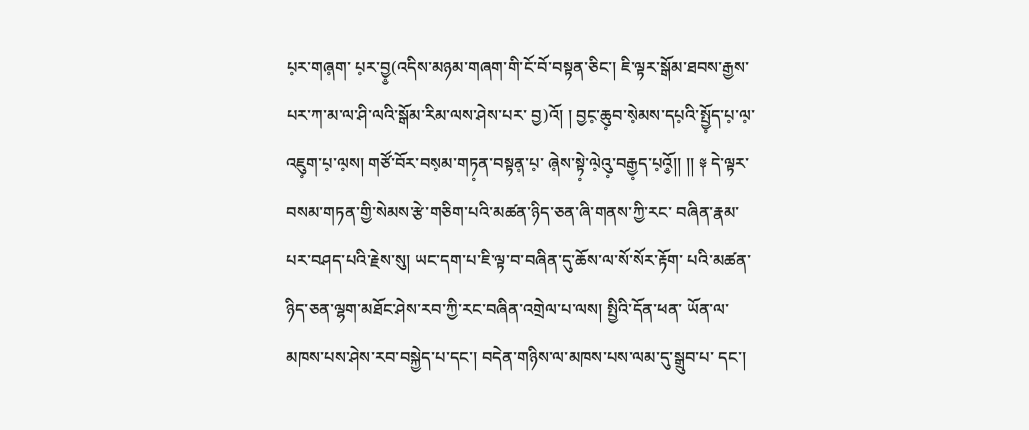པ༷ར་གཞ༷ག་ པ༷ར་བྱ༵(འདིས་མཉམ་གཞག་གི་ངོ་བོ་བསྟན་ཅིང་། ཇི་ལྟར་སྒོམ་ཐབས་རྒྱས་པར་ཀ་མ་ལ་ཤི་ལའི་སྒོམ་རིམ་ལས་ཤེས་པར་ བྱ)འོ། ། བྱང༷་ཆུ༷བ་སེ༷མས་དཔ༷འི་སྤྱོ༷ད་པ༷་ལ༷་འཇུ༷ག་པ༷་ལ༷ས། གཙོ་བོར་བས༷མ་གཏ༷ན་བསྟན༷་པ༷་ ཞེ༷ས་སྟེ༷་ལེ༷འུ༷་བརྒྱ༷ད་པ༷འོ༵།། །། ༈ དེ་ལྟར་བསམ་གཏན་གྱི་སེམས་རྩེ་གཅིག་པའི་མཚན་ཉིད་ཅན་ཞི་གནས་ཀྱི་རང་ བཞིན་རྣམ་པར་བཤད་པའི་རྗེས་སུ། ཡང་དག་པ་ཇི་ལྟ་བ་བཞིན་དུ་ཆོས་ལ་སོ་སོར་རྟོག་ པའི་མཚན་ཉིད་ཅན་ལྷག་མཐོང་ཤེས་རབ་ཀྱི་རང་བཞིན་འགྲེལ་པ་ལས། སྤྱིའི་དོན་ཕན་ ཡོན་ལ་མཁས་པས་ཤེས་རབ་བསྐྱེད་པ་དང་། བདེན་གཉིས་ལ་མཁས་པས་ལམ་དུ་སྒྲུབ་པ་ དང་།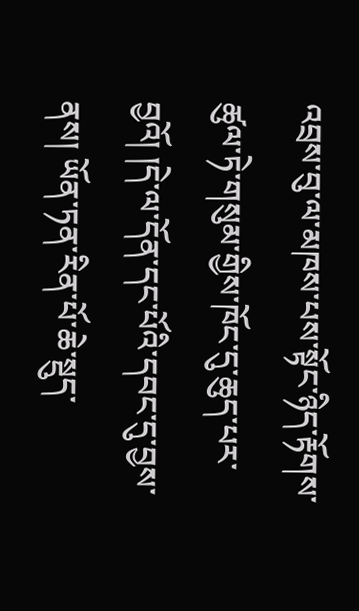འབྲས་བུ་ལ་མཁས་པས་སྟོང་ཉིད་རྟོགས་ཚུལ་ཏེ་གསུམ་གྱིས་ཁོང་དུ་ཆུད་པར་བྱའོ། །དེ་ལ་དོན་དང་པོའི་དབང་དུ་བྱས་ནས། ཡོན་ཏན་རིན་པོ་ཆེ་སྡུད་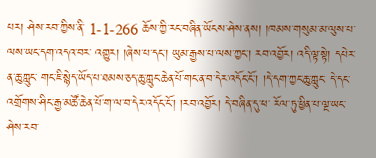པར། ཤེས་རབ་ཀྱིས་ནི་ 1-1-266 ཆོས་ཀྱི་རང་བཞིན་ཡོངས་ཤེས་ནས། །ཁམས་གསུམ་མ་ལུས་པ་ལས་ཡང་དག་འདའ་བར་ འགྱུར། །ཞེས་པ་དང་། ཡུམ་རྒྱས་པ་ལས་ཀྱང་། རབ་འབྱོར། འདི་ལྟ་སྟེ། དཔེར་ན་ཆུ་ཀླུང་ གང་ཇི་སྙེད་ཡོད་པ་ཐམས་ཅད་ཆུ་ཀླུང་ཆེན་པོ་གང་ན་བ་དེར་འདོང་ངོ་། །དེ་དག་ཀྱང་ཆུ་ཀླུང་ དེ་དང་འགྲོགས་ཤིང་རྒྱ་མཚོ་ཆེན་པོ་ག་ལ་བ་དེར་འདོང་ངོ་། །རབ་འབྱོར། དེ་བཞིན་དུ་ཕ་ རོལ་ཏུ་ཕྱིན་པ་ལྔ་ཡང་ཤེས་རབ་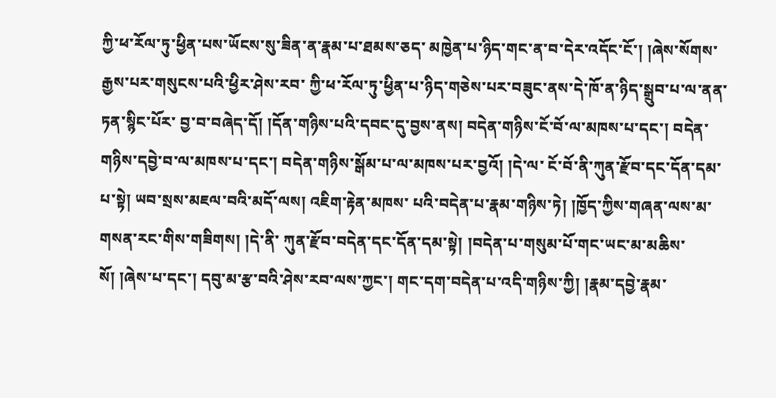ཀྱི་ཕ་རོལ་ཏུ་ཕྱིན་པས་ཡོངས་སུ་ཟིན་ན་རྣམ་པ་ཐམས་ཅད་ མཁྱེན་པ་ཉིད་གང་ན་བ་དེར་འདོང་ངོ་། །ཞེས་སོགས་རྒྱས་པར་གསུངས་པའི་ཕྱིར་ཤེས་རབ་ ཀྱི་ཕ་རོལ་ཏུ་ཕྱིན་པ་ཉིད་གཅེས་པར་བཟུང་ནས་དེ་ཁོ་ན་ཉིད་སྒྲུབ་པ་ལ་ནན་ཏན་སྙིང་པོར་ བྱ་བ་བཞེད་དོ། །དོན་གཉིས་པའི་དབང་དུ་བྱས་ནས། བདེན་གཉིས་ངོ་བོ་ལ་མཁས་པ་དང་། བདེན་གཉིས་དབྱེ་བ་ལ་མཁས་པ་དང་། བདེན་གཉིས་སྒོམ་པ་ལ་མཁས་པར་བྱའོ། །དེ་ལ་ ངོ་བོ་ནི་ཀུན་རྫོབ་དང་དོན་དམ་པ་སྟེ། ཡབ་སྲས་མཇལ་བའི་མདོ་ལས། འཇིག་རྟེན་མཁས་ པའི་བདེན་པ་རྣམ་གཉིས་ཏེ། །ཁྱོད་ཀྱིས་གཞན་ལས་མ་གསན་རང་གིས་གཟིགས། །དེ་ནི་ ཀུན་རྫོབ་བདེན་དང་དོན་དམ་སྟེ། །བདེན་པ་གསུམ་པོ་གང་ཡང་མ་མཆིས་སོ། །ཞེས་པ་དང་། དབུ་མ་རྩ་བའི་ཤེས་རབ་ལས་ཀྱང་། གང་དག་བདེན་པ་འདི་གཉིས་ཀྱི། །རྣམ་དབྱེ་རྣམ་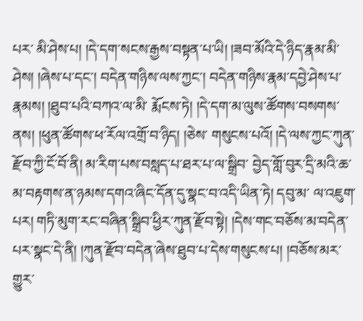པར་ མི་ཤེས་པ། །དེ་དག་སངས་རྒྱས་བསྟན་པ་ཡི། །ཟབ་མོའི་དེ་ཉིད་རྣམ་མི་ཤེས། །ཞེས་པ་དང་། བདེན་གཉིས་ལས་ཀྱང་། བདེན་གཉིས་རྣམ་དབྱེ་ཤེས་པ་རྣམས། །ཐུབ་པའི་བཀའ་ལ་མི་ རྨོངས་ཏེ། །དེ་དག་མ་ལུས་ཚོགས་བསགས་ནས། །ཕུན་ཚོགས་ཕ་རོལ་འགྲོ་བ་ཉིད། །ཅེས་ གསུངས་པའོ། །དེ་ལས་ཀྱང་ཀུན་རྫོབ་ཀྱི་ངོ་བོ་ནི། མ་རིག་པས་བསླད་པ་ཐར་པ་ལ་སྒྲིབ་ བྱེད་གློ་བུར་དྲི་མའི་ཆ་མ་བརྟགས་ན་ཉམས་དགའ་ཞིང་དོན་དུ་སྣང་བ་འདི་ཡིན་ཏེ། དབུ་མ་ ལ་འཇུག་པར། གཏི་མུག་རང་བཞིན་སྒྲིབ་ཕྱིར་ཀུན་རྫོབ་སྟེ། །དེས་གང་བཅོས་མ་བདེན་ པར་སྣང་དེ་ནི། །ཀུན་རྫོབ་བདེན་ཞེས་ཐུབ་པ་དེས་གསུངས་པ། །བཅོས་མར་གྱུར་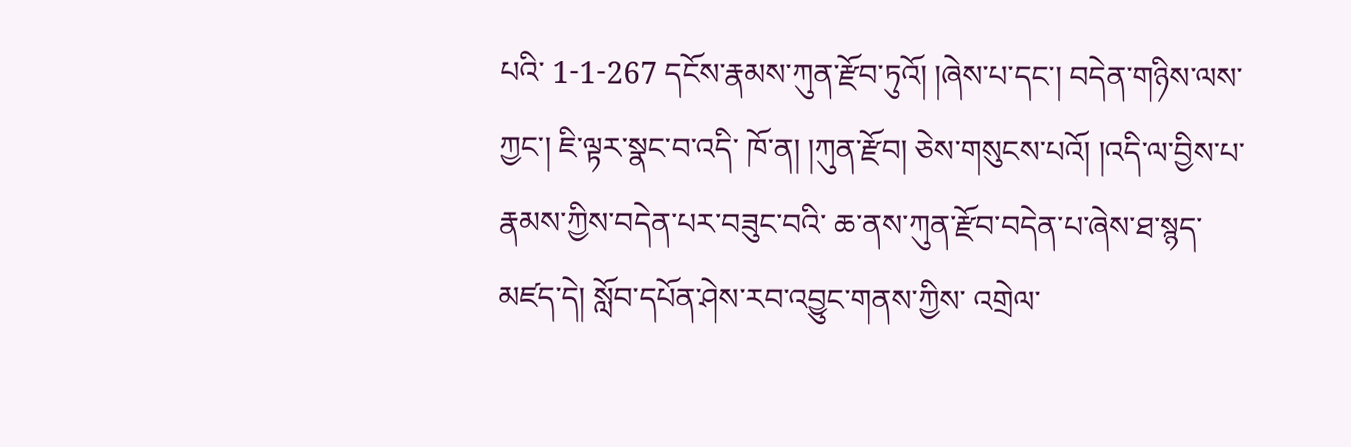པའི་ 1-1-267 དངོས་རྣམས་ཀུན་རྫོབ་ཏུའོ། །ཞེས་པ་དང་། བདེན་གཉིས་ལས་ཀྱང་། ཇི་ལྟར་སྣང་བ་འདི་ ཁོ་ན། །ཀུན་རྫོབ། ཅེས་གསུངས་པའོ། །འདི་ལ་བྱིས་པ་རྣམས་ཀྱིས་བདེན་པར་བཟུང་བའི་ ཆ་ནས་ཀུན་རྫོབ་བདེན་པ་ཞེས་ཐ་སྙད་མཛད་དེ། སློབ་དཔོན་ཤེས་རབ་འབྱུང་གནས་ཀྱིས་ འགྲེལ་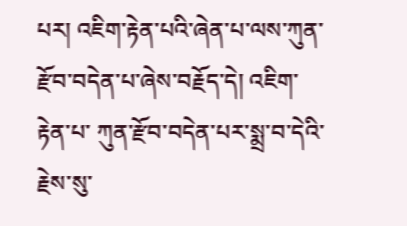པར། འཇིག་རྟེན་པའི་ཞེན་པ་ལས་ཀུན་རྫོབ་བདེན་པ་ཞེས་བརྗོད་དེ། འཇིག་རྟེན་པ་ ཀུན་རྫོབ་བདེན་པར་སྨྲ་བ་དེའི་རྗེས་སུ་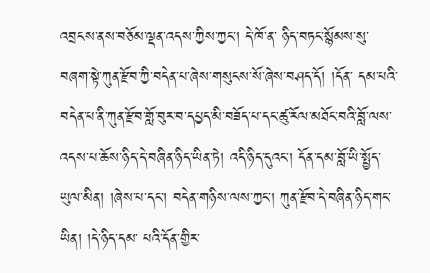འབྲངས་ནས་བཅོམ་ལྡན་འདས་ཀྱིས་ཀྱང་། དེ་ཁོ་ན་ ཉིད་བཏང་སྙོམས་སུ་བཞག་སྟེ་ཀུན་རྫོབ་ཀྱི་བདེན་པ་ཞེས་གསུངས་སོ་ཞེས་བཤད་དོ། །དོན་ དམ་པའི་བདེན་པ་ནི་ཀུན་རྫོབ་གློ་བུར་བ་དཔྱད་མི་བཟོད་པ་དང་ཚུ་རོལ་མཐོང་བའི་བློ་ལས་ འདས་པ་ཆོས་ཉིད་དེ་བཞིན་ཉིད་ཡིན་ཏེ། འདི་ཉིད་དུའང་། དོན་དམ་བློ་ཡི་སྤྱོད་ཡུལ་མིན། །ཞེས་པ་དང་། བདེན་གཉིས་ལས་ཀྱང་། ཀུན་རྫོབ་དེ་བཞིན་ཉིད་གང་ཡིན། །དེ་ཉིད་དམ་ པའི་དོན་གྱིར་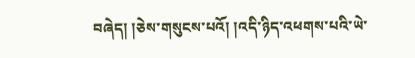བཞེད། །ཅེས་གསུངས་པའོ། །འདི་ཉིད་འཕགས་པའི་ཡེ་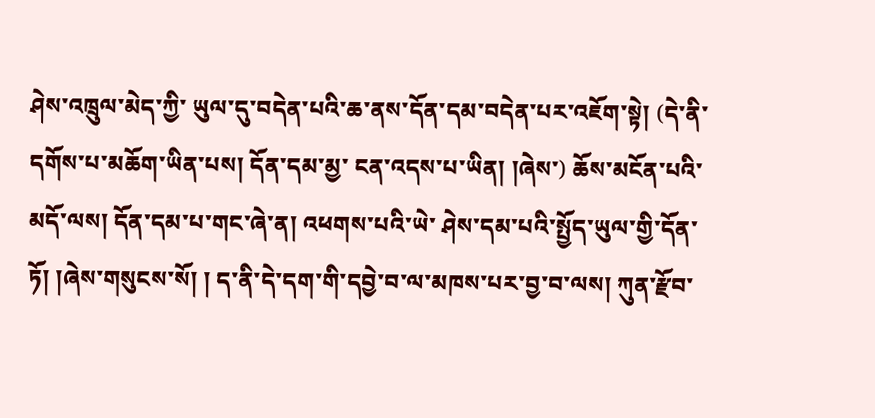ཤེས་འཁྲུལ་མེད་ཀྱི་ ཡུལ་དུ་བདེན་པའི་ཆ་ནས་དོན་དམ་བདེན་པར་འཇོག་སྟེ། (དེ་ནི་དགོས་པ་མཆོག་ཡིན་པས། དོན་དམ་མྱ་ ངན་འདས་པ་ཡིན། །ཞེས་) ཆོས་མངོན་པའི་མདོ་ལས། དོན་དམ་པ་གང་ཞེ་ན། འཕགས་པའི་ཡེ་ ཤེས་དམ་པའི་སྤྱོད་ཡུལ་གྱི་དོན་ཏོ། །ཞེས་གསུངས་སོ། ། ད་ནི་དེ་དག་གི་དབྱེ་བ་ལ་མཁས་པར་བྱ་བ་ལས། ཀུན་རྫོབ་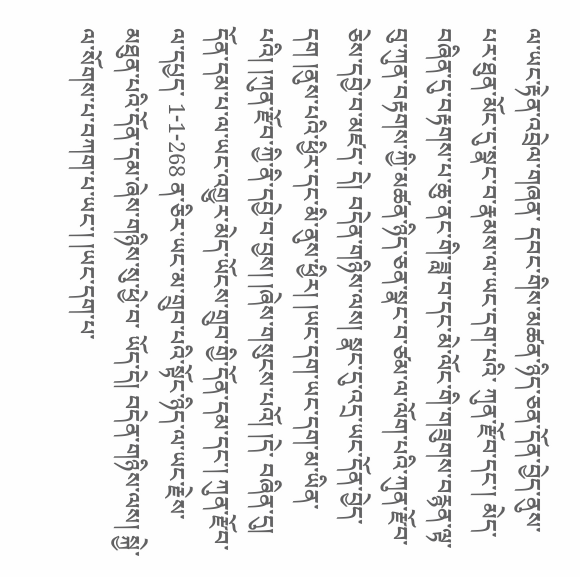ལ་ཡང་རྟེན་འབྲེལ་གཞན་ དབང་གིས་མཚན་ཉིད་ཅན་དོན་བྱེད་ནུས་པར་ཐུན་མོང་དུ་སྣང་བ་རྣམས་ལ་ཡང་དག་པའི་ ཀུན་རྫོབ་དང་། མེད་བཞིན་དུ་བརྟགས་པ་ཆུ་ནང་གི་ཟླ་བ་དང་མེ་ལོང་གི་གཟུགས་བརྙན་ལྟ་ བུ་ཀུན་བརྟགས་ཀྱི་མཚན་ཉིད་ཅན་སྣང་བ་ཙམ་ལ་ལོག་པའི་ཀུན་རྫོབ་ཅེས་དབྱེ་བ་མཛད་ དེ། བདེན་གཉིས་ལས། སྣང་དུ་འདྲ་ཡང་དོན་བྱེད་དག །ནུས་པའི་ཕྱིར་དང་མི་ནུས་ཕྱིར། །ཡང་དག་ཡང་དག་མ་ཡིན་པའི། །ཀུན་རྫོབ་ཀྱི་ནི་དབྱེ་བ་བྱས། །ཞེས་གསུངས་པའོ། །དེ་ བཞིན་དུ། དོན་དམ་པ་ལ་ཡང་འགྱུར་མེད་ཡོངས་གྲུབ་གྱི་དོན་དམ་དང་། ཀུན་རྫོབ་ལ་དཔྱད་ 1-1-268 ན་ཅིར་ཡང་མ་གྲུབ་པའི་སྟོང་ཉིད་ལ་ཡང་རྗེས་མཐུན་པའི་དོན་དམ་ཞེས་གཉིས་སུ་ཕྱེ་བ་ ཡོད་དེ། བདེན་གཉིས་ལས། སྐྱེ་ལ་སོགས་པ་བཀག་པ་ཡང་། །ཡང་དག་པ་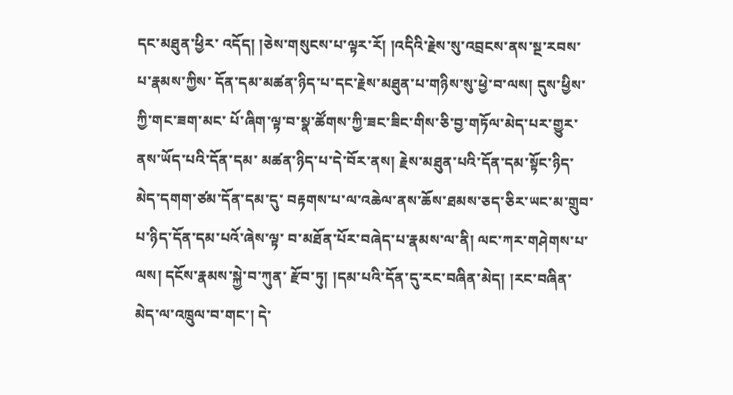དང་མཐུན་ཕྱིར་ འདོད། །ཅེས་གསུངས་པ་ལྟར་རོ། །འདིའི་རྗེས་སུ་འབྲངས་ནས་སྔ་རབས་པ་རྣམས་ཀྱིས་ དོན་དམ་མཚན་ཉིད་པ་དང་རྗེས་མཐུན་པ་གཉིས་སུ་ཕྱེ་བ་ལས། དུས་ཕྱིས་ཀྱི་གང་ཟག་མང་ པོ་ཞིག་ལྟ་བ་སྣ་ཚོགས་ཀྱི་ཟང་ཟིང་གིས་ཅི་བྱ་གཏོལ་མེད་པར་གྱུར་ནས་ཡོད་པའི་དོན་དམ་ མཚན་ཉིད་པ་དེ་བོར་ནས། རྗེས་མཐུན་པའི་དོན་དམ་སྟོང་ཉིད་མེད་དགག་ཙམ་དོན་དམ་དུ་ བརྟགས་པ་ལ་འཆེལ་ནས་ཆོས་ཐམས་ཅད་ཅིར་ཡང་མ་གྲུབ་པ་ཉིད་དོན་དམ་པའོ་ཞེས་ལྟ་ བ་མཐོན་པོར་བཞེད་པ་རྣམས་ལ་ནི། ལང་ཀར་གཤེགས་པ་ལས། དངོས་རྣམས་སྐྱེ་བ་ཀུན་ རྫོབ་ཏུ། །དམ་པའི་དོན་དུ་རང་བཞིན་མེད། །རང་བཞིན་མེད་ལ་འཁྲུལ་བ་གང་། དེ་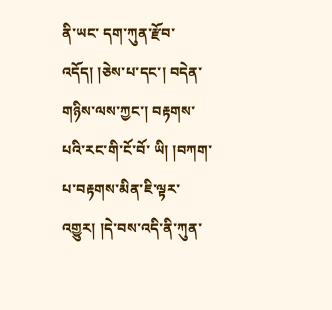ནི་ཡང་ དག་ཀུན་རྫོབ་འདོད། །ཅེས་པ་དང་། བདེན་གཉིས་ལས་ཀྱང་། བརྟགས་པའི་རང་གི་ངོ་བོ་ ཡི། །བཀག་པ་བརྟགས་མིན་ཇི་ལྟར་འགྱུར། །དེ་བས་འདི་ནི་ཀུན་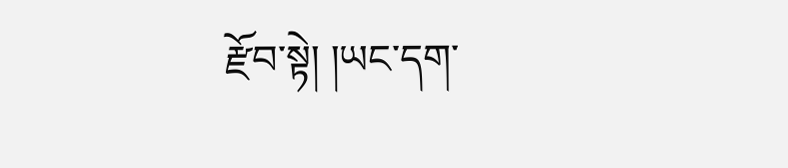རྫོབ་སྟེ། །ཡང་དག་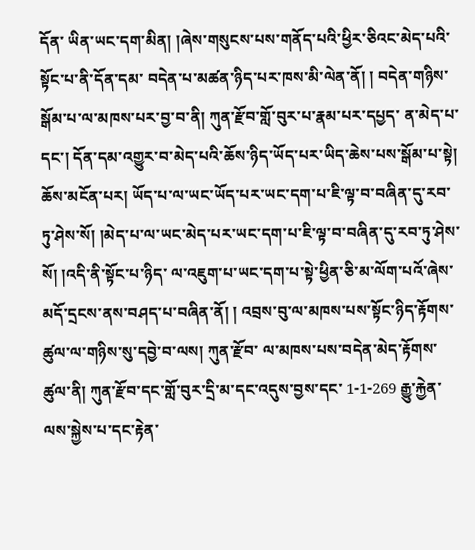དོན་ ཡིན་ཡང་དག་མིན། །ཞེས་གསུངས་པས་གནོད་པའི་ཕྱིར་ཅིའང་མེད་པའི་སྟོང་པ་ནི་དོན་དམ་ བདེན་པ་མཚན་ཉིད་པར་ཁས་མི་ལེན་ནོ། ། བདེན་གཉིས་སྒོམ་པ་ལ་མཁས་པར་བྱ་བ་ནི། ཀུན་རྫོབ་གློ་བུར་པ་རྣམ་པར་དཔྱད་ ན་མེད་པ་དང་། དོན་དམ་འགྱུར་བ་མེད་པའི་ཆོས་ཉིད་ཡོད་པར་ཡིད་ཆེས་པས་སྒོམ་པ་སྟེ། ཆོས་མངོན་པར། ཡོད་པ་ལ་ཡང་ཡོད་པར་ཡང་དག་པ་ཇི་ལྟ་བ་བཞིན་དུ་རབ་ཏུ་ཤེས་སོ། །མེད་པ་ལ་ཡང་མེད་པར་ཡང་དག་པ་ཇི་ལྟ་བ་བཞིན་དུ་རབ་ཏུ་ཤེས་སོ། །འདི་ནི་སྟོང་པ་ཉིད་ ལ་འཇུག་པ་ཡང་དག་པ་སྟེ་ཕྱིན་ཅི་མ་ལོག་པའོ་ཞེས་མདོ་དྲངས་ནས་བཤད་པ་བཞིན་ནོ། ། འབྲས་བུ་ལ་མཁས་པས་སྟོང་ཉིད་རྟོགས་ཚུལ་ལ་གཉིས་སུ་དབྱེ་བ་ལས། ཀུན་རྫོབ་ ལ་མཁས་པས་བདེན་མེད་རྟོགས་ཚུལ་ནི། ཀུན་རྫོབ་དང་གློ་བུར་དྲི་མ་དང་འདུས་བྱས་དང་ 1-1-269 རྒྱུ་རྐྱེན་ལས་སྐྱེས་པ་དང་རྟེན་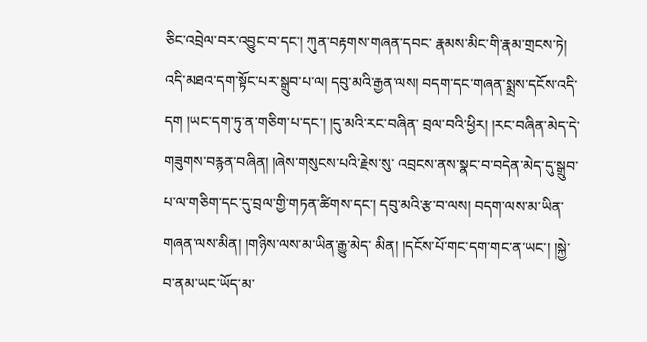ཅིང་འབྲེལ་བར་འབྱུང་བ་དང་། ཀུན་བརྟགས་གཞན་དབང་ རྣམས་མིང་གི་རྣམ་གྲངས་ཏེ། འདི་མཐའ་དག་སྟོང་པར་སྒྲུབ་པ་ལ། དབུ་མའི་རྒྱན་ལས། བདག་དང་གཞན་སྨྲས་དངོས་འདི་དག །ཡང་དག་ཏུ་ན་གཅིག་པ་དང་། །དུ་མའི་རང་བཞིན་ བྲལ་བའི་ཕྱིར། །རང་བཞིན་མེད་དེ་གཟུགས་བརྙན་བཞིན། །ཞེས་གསུངས་པའི་རྗེས་སུ་ འབྲངས་ནས་སྣང་བ་བདེན་མེད་དུ་སྒྲུབ་པ་ལ་གཅིག་དང་དུ་བྲལ་གྱི་གཏན་ཚིགས་དང་། དབུ་མའི་རྩ་བ་ལས། བདག་ལས་མ་ཡིན་གཞན་ལས་མིན། །གཉིས་ལས་མ་ཡིན་རྒྱུ་མེད་ མིན། །དངོས་པོ་གང་དག་གང་ན་ཡང་། །སྐྱེ་བ་ནམ་ཡང་ཡོད་མ་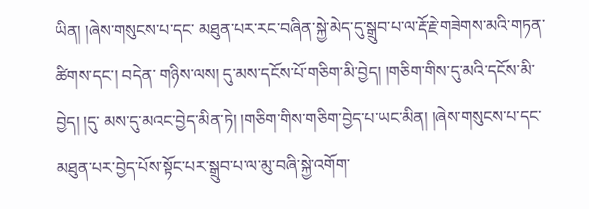ཡིན། །ཞེས་གསུངས་པ་དང་ མཐུན་པར་རང་བཞིན་སྐྱེ་མེད་དུ་སྒྲུབ་པ་ལ་རྡོ་རྗེ་གཟེགས་མའི་གཏན་ཚིགས་དང་། བདེན་ གཉིས་ལས། དུ་མས་དངོས་པོ་གཅིག་མི་བྱེད། །གཅིག་གིས་དུ་མའི་དངོས་མི་བྱེད། །དུ་ མས་དུ་མའང་བྱེད་མིན་ཏེ། །གཅིག་གིས་གཅིག་བྱེད་པ་ཡང་མིན། །ཞེས་གསུངས་པ་དང་ མཐུན་པར་བྱེད་པོས་སྟོང་པར་སྒྲུབ་པ་ལ་མུ་བཞི་སྐྱེ་འགོག་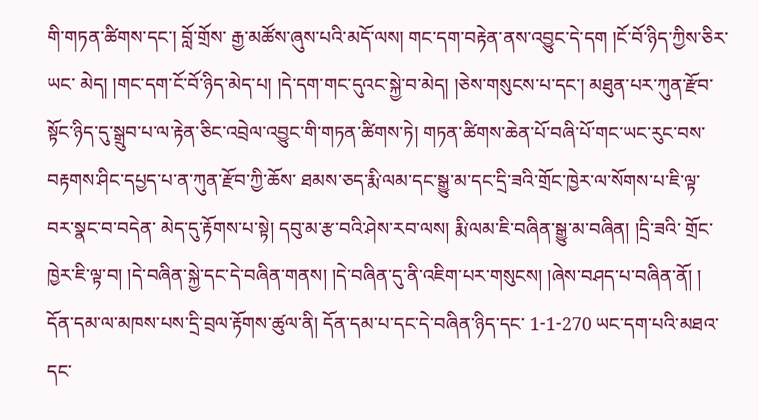གི་གཏན་ཚིགས་དང་། བློ་གྲོས་ རྒྱ་མཚོས་ཞུས་པའི་མདོ་ལས། གང་དག་བརྟེན་ནས་འབྱུང་དེ་དག །ངོ་བོ་ཉིད་ཀྱིས་ཅིར་ཡང་ མེད། །གང་དག་ངོ་བོ་ཉིད་མེད་པ། །དེ་དག་གང་དུའང་སྐྱེ་བ་མེད། །ཅེས་གསུངས་པ་དང་། མཐུན་པར་ཀུན་རྫོབ་སྟོང་ཉིད་དུ་སྒྲུབ་པ་ལ་རྟེན་ཅིང་འབྲེལ་འབྱུང་གི་གཏན་ཚིགས་ཏེ། གཏན་ཚིགས་ཆེན་པོ་བཞི་པོ་གང་ཡང་རུང་བས་བརྟགས་ཤིང་དཔྱད་པ་ན་ཀུན་རྫོབ་ཀྱི་ཆོས་ ཐམས་ཅད་རྨི་ལམ་དང་སྒྱུ་མ་དང་དྲི་ཟའི་གྲོང་ཁྱེར་ལ་སོགས་པ་ཇི་ལྟ་བར་སྣང་བ་བདེན་ མེད་དུ་རྟོགས་པ་སྟེ། དབུ་མ་རྩ་བའི་ཤེས་རབ་ལས། རྨི་ལམ་ཇི་བཞིན་སྒྱུ་མ་བཞིན། །དྲི་ཟའི་ གྲོང་ཁྱེར་ཇི་ལྟ་བ། །དེ་བཞིན་སྐྱེ་དང་དེ་བཞིན་གནས། །དེ་བཞིན་དུ་ནི་འཇིག་པར་གསུངས། །ཞེས་བཤད་པ་བཞིན་ནོ། ། དོན་དམ་ལ་མཁས་པས་དྲི་བྲལ་རྟོགས་ཚུལ་ནི། དོན་དམ་པ་དང་དེ་བཞིན་ཉིད་དང་ 1-1-270 ཡང་དག་པའི་མཐའ་དང་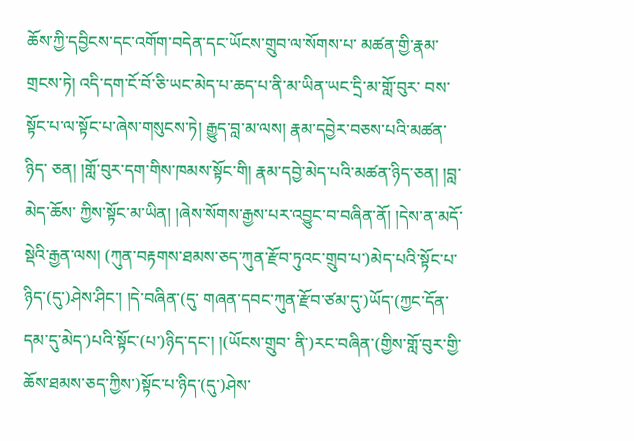ཆོས་ཀྱི་དབྱིངས་དང་འགོག་བདེན་དང་ཡོངས་གྲུབ་ལ་སོགས་པ་ མཚན་གྱི་རྣམ་གྲངས་ཏེ། འདི་དག་ངོ་བོ་ཅི་ཡང་མེད་པ་ཆད་པ་ནི་མ་ཡིན་ཡང་དྲི་མ་གློ་བུར་ བས་སྟོང་པ་ལ་སྟོང་པ་ཞེས་གསུངས་ཏེ། རྒྱུད་བླ་མ་ལས། རྣམ་དབྱེར་བཅས་པའི་མཚན་ཉིད་ ཅན། །གློ་བུར་དག་གིས་ཁམས་སྟོང་གི། རྣམ་དབྱེ་མེད་པའི་མཚན་ཉིད་ཅན། །བླ་མེད་ཆོས་ ཀྱིས་སྟོང་མ་ཡིན། །ཞེས་སོགས་རྒྱས་པར་འབྱུང་བ་བཞིན་ནོ། །དེས་ན་མདོ་སྡེའི་རྒྱན་ལས། (ཀུན་བརྟགས་ཐམས་ཅད་ཀུན་རྫོབ་ཏུའང་གྲུབ་པ་)མེད་པའི་སྟོང་པ་ཉིད་(དུ་)ཤེས་ཤིང་། །དེ་བཞིན་(དུ་ གཞན་དབང་ཀུན་རྫོབ་ཙམ་དུ་)ཡོད་(ཀྱང་དོན་དམ་དུ་མེད་)པའི་སྟོང་(པ་)ཉིད་དང་། །(ཡོངས་གྲུབ་ ནི་)རང་བཞིན་(གྱིས་གློ་བུར་གྱི་ཆོས་ཐམས་ཅད་ཀྱིས་)སྟོང་པ་ཉིད་(དུ་)ཤེས་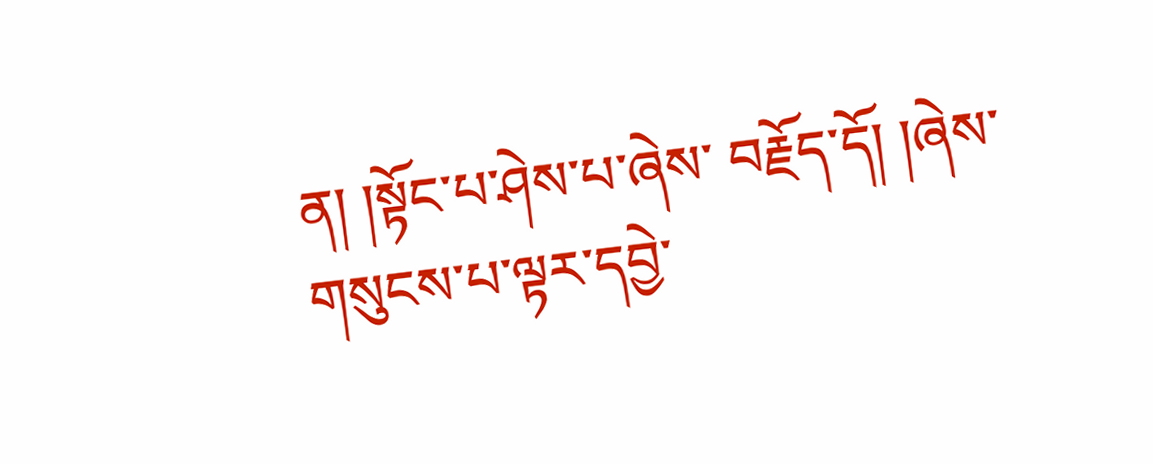ན། །སྟོང་པ་ཤེས་པ་ཞེས་ བརྗོད་དོ། །ཞེས་གསུངས་པ་ལྟར་དབྱེ་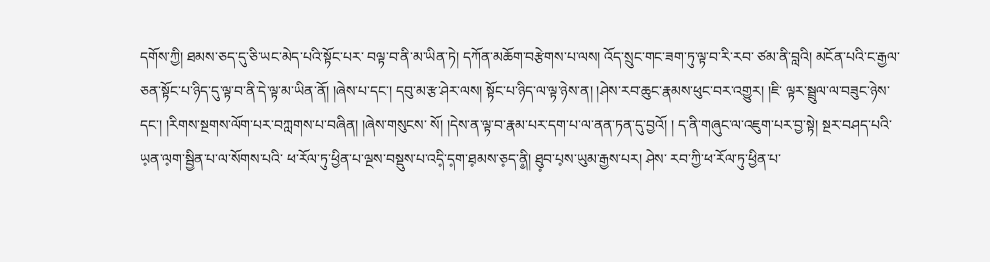དགོས་ཀྱི། ཐམས་ཅད་དུ་ཅི་ཡང་མེད་པའི་སྟོང་པར་ བལྟ་བ་ནི་མ་ཡིན་ཏེ། དཀོན་མཆོག་བརྩེགས་པ་ལས། འོད་སྲུང་གང་ཟག་ཏུ་ལྟ་བ་རི་རབ་ ཙམ་ནི་བླའི། མངོན་པའི་ང་རྒྱལ་ཅན་སྟོང་པ་ཉིད་དུ་ལྟ་བ་ནི་དེ་ལྟ་མ་ཡིན་ནོ། །ཞེས་པ་དང་། དབུ་མ་རྩ་ཤེར་ལས། སྟོང་པ་ཉིད་ལ་ལྟ་ཉེས་ན། །ཤེས་རབ་ཆུང་རྣམས་ཕུང་བར་འགྱུར། །ཇི་ ལྟར་སྦྲུལ་ལ་བཟུང་ཉེས་དང་། །རིགས་སྔགས་ལོག་པར་བཀླགས་པ་བཞིན། །ཞེས་གསུངས་ སོ། །དེས་ན་ལྟ་བ་རྣམ་པར་དག་པ་ལ་ནན་ཏན་དུ་བྱའོ། ། ད་ནི་གཞུང་ལ་འཇུག་པར་བྱ་སྟེ། སྔར་བཤད་པའི་ཡ༷ན་ལ༷ག་སྦྱིན་པ་ལ་སོགས་པའི་ ཕ་རོལ་ཏུ་ཕྱིན་པ་ལྔས་བསྡུས་པ་འདི༷་ད༷ག་ཐ༷མས་ཅ༷ད་ནི༵། ཐུ༷བ་པ༷ས་ཡུམ་རྒྱས་པར། ཤེས་ རབ་ཀྱི་ཕ་རོལ་ཏུ་ཕྱིན་པ་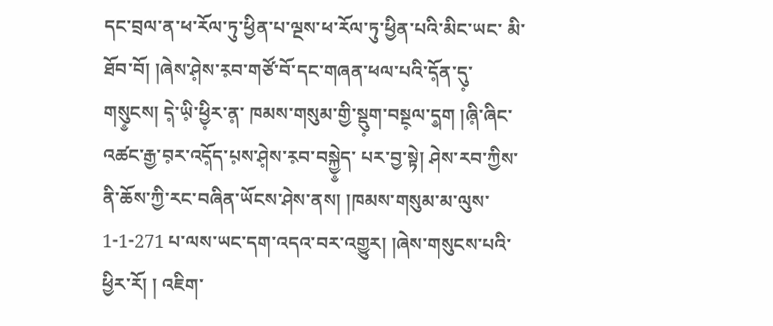དང་བྲལ་ན་ཕ་རོལ་ཏུ་ཕྱིན་པ་ལྔས་ཕ་རོལ་ཏུ་ཕྱིན་པའི་མིང་ཡང་ མི་ཐོབ་བོ། །ཞེས་ཤེ༷ས་ར༷བ་གཙོ་བོ་དང་གཞན་ཕལ་པའི་དོ༷ན་དུ༷་གསུ༵ངས། དེ༷་ཡི༷་ཕྱི༷ར་ན༷་ ཁམས་གསུམ་གྱི་སྡུ༷ག་བསྔ༷ལ་ད༵ག །ཞི༷་ཞིང་འཚང་རྒྱ་བ༷ར་འདོ༷ད་པ༷ས་ཤེ༷ས་ར༷བ་བསྐྱེ༵ད་ པར་བྱ་སྟེ། ཤེས་རབ་ཀྱིས་ནི་ཆོས་ཀྱི་རང་བཞིན་ཡོངས་ཤེས་ནས། །ཁམས་གསུམ་མ་ལུས་ 1-1-271 པ་ལས་ཡང་དག་འདའ་བར་འགྱུར། །ཞེས་གསུངས་པའི་ཕྱིར་རོ། ། འཇིག་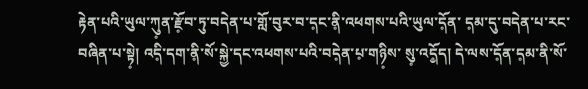རྟེན་པའི་ཡུལ་ཀུ༷ན་རྫོ༷བ་ཏུ་བདེན་པ་གློ་བུར་བ་ད༷ང་ནི༷་འཕགས་པའི་ཡུལ་དོ༷ན་ ད༷མ་དུ་བདེན་པ་རང་བཞིན་པ་སྟེ༷། འདི༷་དག་ནི༷་སོ་སྐྱེ་དང་འཕགས་པའི་བདེ༷ན་པ༷་གཉི༷ས་ སུ༷་འདོ༵ད། དེ་ལས་དོ༷ན་ད༷མ་ནི་སོ་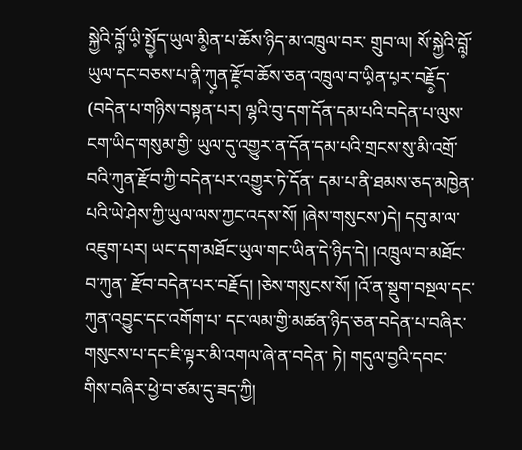སྐྱེའི་བློ༷་ཡི༷་སྤྱོ༷ད་ཡུལ་མི༵ན་པ་ཆོས་ཉིད་མ་འཁྲུལ་བར་ གྲུབ་ལ། སོ་སྐྱེའི་བློ༷་ཡུལ་དང་བཅས་པ་ནི༷་ཀུ༷ན་རྫོ༷བ་ཆོས་ཅན་འཁྲུལ་བ་ཡི༷ན་པ༷ར་བརྗོ༵ད་ (བདེན་པ་གཉིས་བསྟན་པར། ལྷའི་བུ་དག་དོན་དམ་པའི་བདེན་པ་ལུས་ངག་ཡིད་གསུམ་གྱི་ ཡུལ་དུ་འགྱུར་ན་དོན་དམ་པའི་གྲངས་སུ་མི་འགྲོ་བའི་ཀུན་རྫོབ་ཀྱི་བདེན་པར་འགྱུར་ཏེ་དོན་ དམ་པ་ནི་ཐམས་ཅད་མཁྱེན་པའི་ཡེ་ཤེས་ཀྱི་ཡུལ་ལས་ཀྱང་འདས་སོ། །ཞེས་གསུངས་)དེ། དབུ་མ་ལ་འཇུག་པར། ཡང་དག་མཐོང་ཡུལ་གང་ཡིན་དེ་ཉིད་དེ། །འཁྲུལ་བ་མཐོང་བ་ཀུན་ རྫོབ་བདེན་པར་བརྗོད། །ཅེས་གསུངས་སོ། །འོ་ན་སྡུག་བསྔལ་དང་ཀུན་འབྱུང་དང་འགོག་པ་ དང་ལམ་གྱི་མཚན་ཉིད་ཅན་བདེན་པ་བཞིར་གསུངས་པ་དང་ཇི་ལྟར་མི་འགལ་ཞེ་ན་བདེན་ ཏེ། གདུལ་བྱའི་དབང་གིས་བཞིར་ཕྱེ་བ་ཙམ་དུ་ཟད་ཀྱི།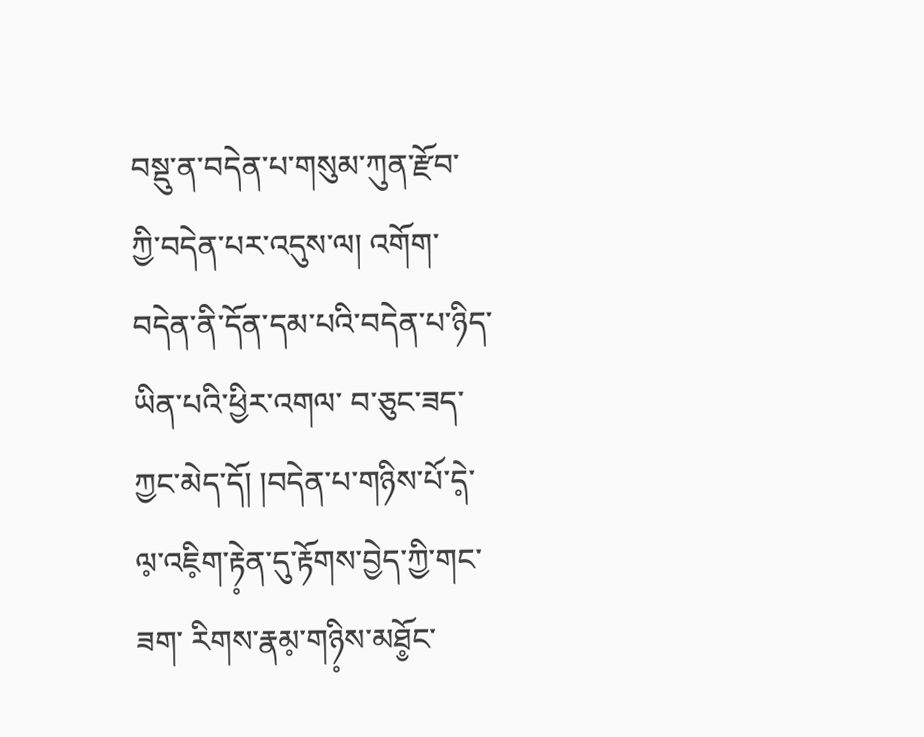བསྡུ་ན་བདེན་པ་གསུམ་ཀུན་རྫོབ་ ཀྱི་བདེན་པར་འདུས་ལ། འགོག་བདེན་ནི་དོན་དམ་པའི་བདེན་པ་ཉིད་ཡིན་པའི་ཕྱིར་འགལ་ བ་ཅུང་ཟད་ཀྱང་མེད་དོ། །བདེན་པ་གཉིས་པོ་དེ༷་ལ༷་འཇི༷ག་རྟེ༷ན་དུ་རྟོགས་བྱེད་ཀྱི་གང་ཟག་ རིགས་རྣམ༷་གཉི༷ས་མཐོ༵ང་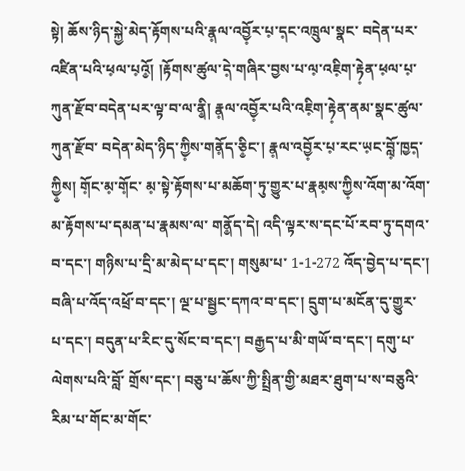སྟེ། ཆོས་ཉིད་སྐྱེ་མེད་རྟོགས་པའི་རྣ༷ལ་འབྱོ༷ར་པ༷་ད༷ང་འཁྲུལ་སྣང་ བདེན་པར་འཛིན་པའི་ཕ༷ལ་པ༷འོ༵། །རྟོགས་ཚུལ་དེ༷་གཞིར་བྱས་པ་ལ༷་འཇི༷ག་རྟེ༷ན་ཕ༷ལ་པ༷་ ཀུན་རྫོབ་བདེན་པར་ལྟ་བ་ལ་ནི༵། རྣ༷ལ་འབྱོ༷ར་པའི་འཇི༷ག་རྟེ༷ན་ནམ་སྣང་ཚུལ་ཀུན་རྫོབ་ བདེན་མེད་ཉིད་ཀྱི༷ས་གནོ༷ད་ཅི༵ང་། རྣ༷ལ་འབྱོ༷ར་པ༷་རང་ཡ༷ང་བློ༷་ཁྱད༷་ཀྱི༵ས། གོ༷ང་མ༷་གོ༷ང་ མ༷་སྟེ་རྟོགས་པ་མཆོག་ཏུ་གྱུར་པ་རྣམ༷ས་ཀྱི༷ས་འོག་མ་འོག་མ་རྟོགས་པ་དམན་པ་རྣམས་ལ་ གནོ༵ད་དེ། འདི་ལྟར་ས་དང་པོ་རབ་ཏུ་དགའ་བ་དང་། གཉིས་པ་དྲི་མ་མེད་པ་དང་། གསུམ་པ་ 1-1-272 འོད་བྱེད་པ་དང་། བཞི་པ་འོད་འཕྲོ་བ་དང་། ལྔ་པ་སྦྱང་དཀའ་བ་དང་། དྲུག་པ་མངོན་དུ་གྱུར་ པ་དང་། བདུན་པ་རིང་དུ་སོང་བ་དང་། བརྒྱད་པ་མི་གཡོ་བ་དང་། དགུ་པ་ལེགས་པའི་བློ་ གྲོས་དང་། བཅུ་པ་ཆོས་ཀྱི་སྤྲིན་གྱི་མཐར་ཐུག་པ་ས་བཅུའི་རིམ་པ་གོང་མ་གོང་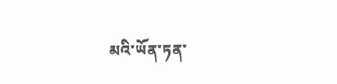མའི་ཡོན་ཏན་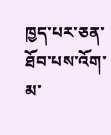ཁྱད་པར་ཅན་ཐོབ་པས་འོག་མ་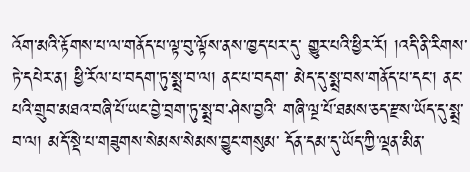འོག་མའི་རྟོགས་པ་ལ་གནོད་པ་ལྟ་བུ་ལྟོས་ནས་ཁྱད་པར་དུ་ གྱུར་པའི་ཕྱིར་རོ། །འདི་ནི་རིགས་ཏེ་དཔེར་ན། ཕྱི་རོལ་པ་བདག་ཏུ་སྨྲ་བ་ལ། ནང་པ་བདག་ མེད་དུ་སྨྲ་བས་གནོད་པ་དང་། ནང་པའི་གྲུབ་མཐའ་བཞི་པོ་ཡང་བྱེ་བྲག་ཏུ་སྨྲ་བ་ཤེས་བྱའི་ གཞི་ལྔ་པོ་ཐམས་ཅད་རྫས་ཡོད་དུ་སྨྲ་བ་ལ། མདོ་སྡེ་པ་གཟུགས་སེམས་སེམས་བྱུང་གསུམ་ དོན་དམ་དུ་ཡོད་ཀྱི་ལྡན་མིན་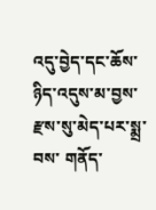འདུ་བྱེད་དང་ཆོས་ཉིད་འདུས་མ་བྱས་རྫས་སུ་མེད་པར་སྨྲ་བས་ གནོད་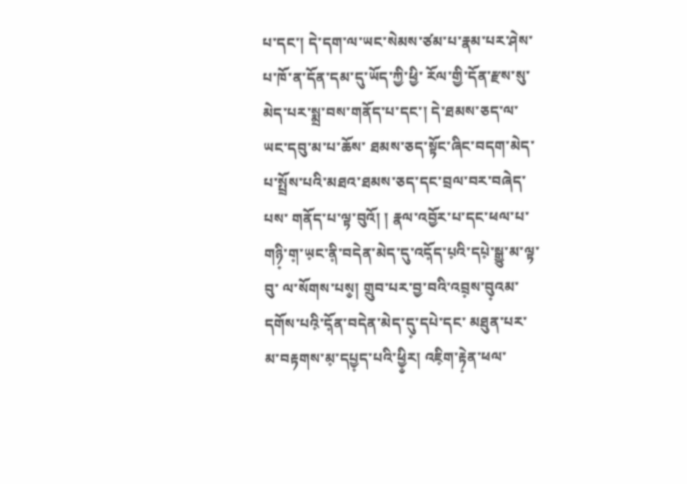པ་དང་། དེ་དག་ལ་ཡང་སེམས་ཙམ་པ་རྣམ་པར་ཤེས་པ་ཁོ་ན་དོན་དམ་དུ་ཡོད་ཀྱི་ཕྱི་ རོལ་གྱི་དོན་རྫས་སུ་མེད་པར་སྨྲ་བས་གནོད་པ་དང་། དེ་ཐམས་ཅད་ལ་ཡང་དབུ་མ་པ་ཆོས་ ཐམས་ཅད་སྟོང་ཞིང་བདག་མེད་པ་སྤྲོས་པའི་མཐའ་ཐམས་ཅད་དང་བྲལ་བར་བཞེད་པས་ གནོད་པ་ལྟ་བུའོ། ། རྣལ་འབྱོར་པ་དང་ཕལ་པ་གཉི༷་ག༷་ཡ༷ང་ནི༷་བདེན་མེད་དུ་འདོ༷ད་པ༷འི་དཔེ༷་སྒྱུ་མ་ལྟ་བུ་ ལ་སོགས་པས༵། གྲུབ་པར་བྱ་བའི་འབྲ༷ས་བུ༷འམ་དགོས་པའི༷་དོ༷ན་བདེན་མེད་དུ༷་དཔེ་དང་ མཐུན་པར་མ་བརྟགས་མ༷་དཔྱ༷ད་པའི་ཕྱི༵ར། འཇི༷ག་རྟེ༷ན་ཕལ་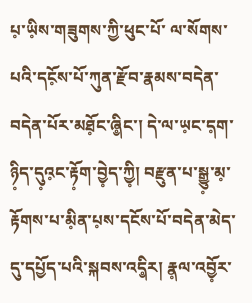པ༷་ཡི༷ས་གཟུགས་ཀྱི་ཕུང་པོ་ ལ་སོགས་པའི་དངོ༷ས་པོ་ཀུན་རྫོབ་རྣམས་བདེན་བདེན་པོར་མཐོ༷ང་ཞི༵ང་། དེ་ལ་ཡ༷ང་ད༷ག་ ཉི༷ད་དུ༷འ༷ང་རྟོ༷ག་བྱེ༷ད་ཀྱི༷། བརྫུན་པ་སྒྱུ༷་མ༷་རྟོགས་པ་མི༷ན་པ༷ས་དངོས་པོ་བདེན་མེད་ དུ་དཔྱོད་པའི་སྐབས་འདི༵ར། རྣ༷ལ་འབྱོ༷ར་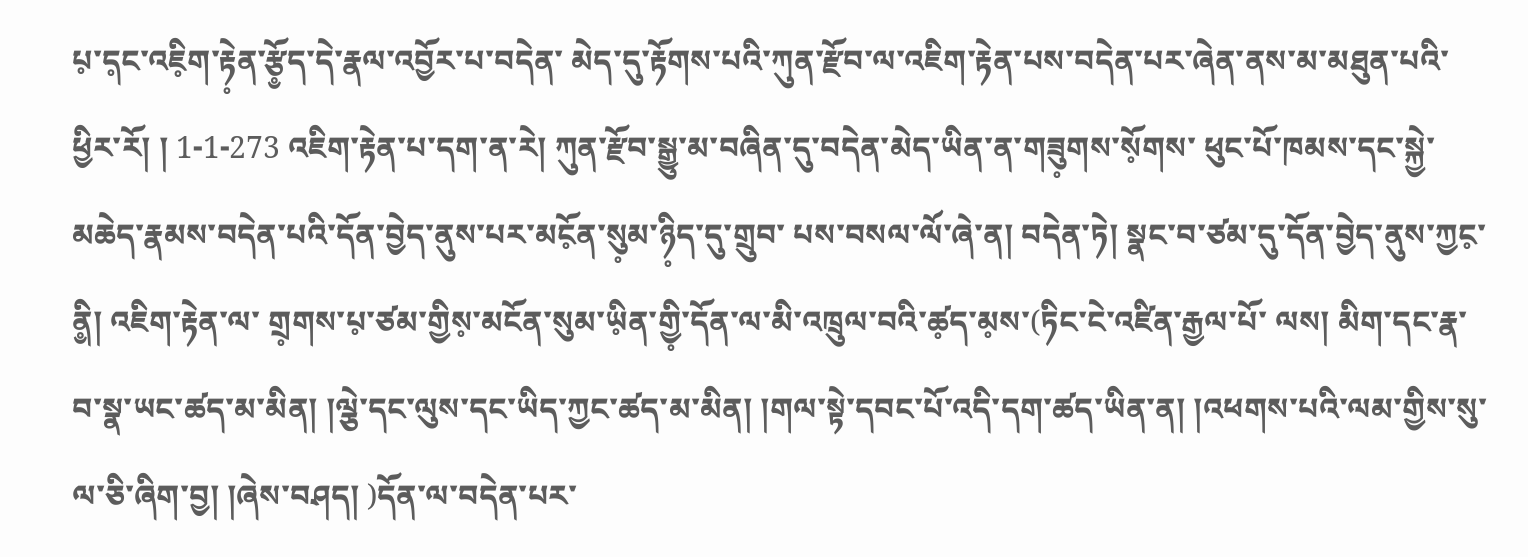པ༷་ད༷ང་འཇི༷ག་རྟེ༷ན་རྩོ༵ད་དེ་རྣལ་འབྱོར་པ་བདེན་ མེད་དུ་རྟོགས་པའི་ཀུན་རྫོབ་ལ་འཇིག་རྟེན་པས་བདེན་པར་ཞེན་ནས་མ་མཐུན་པའི་ཕྱིར་རོ། ། 1-1-273 འཇིག་རྟེན་པ་དག་ན་རེ། ཀུན་རྫོབ་སྒྱུ་མ་བཞིན་དུ་བདེན་མེད་ཡིན་ན་གཟུ༷གས་སོ༷གས་ ཕུང་པོ་ཁམས་དང་སྐྱེ་མཆེད་རྣམས་བདེན་པའི་དོན་བྱེད་ནུས་པར་མངོ༷ན་སུ༷མ་ཉི༷ད་དུ་གྲུབ་ པས་བསལ་ལོ་ཞེ་ན། བདེན་ཏེ། སྣང་བ་ཙམ་དུ་དོན་བྱེད་ནུས་ཀྱང༷་ནི༵། འཇིག་རྟེན་ལ་ གྲ༷གས་པ༷་ཙམ་གྱིས༷་མངོན་སུམ་ཡི༷ན་གྱི༷་དོན་ལ་མི་འཁྲུལ་བའི་ཚ༷ད་མ༷ས་(ཏིང་ངེ་འཛིན་རྒྱལ་པོ་ ལས། མིག་དང་རྣ་བ་སྣ་ཡང་ཚད་མ་མིན། །ལྕེ་དང་ལུས་དང་ཡིད་ཀྱང་ཚད་མ་མིན། །གལ་སྟེ་དབང་པོ་འདི་དག་ཚད་ཡིན་ན། །འཕགས་པའི་ལམ་གྱིས་སུ་ལ་ཅི་ཞིག་བྱ། །ཞེས་བཤད། )དོན་ལ་བདེན་པར་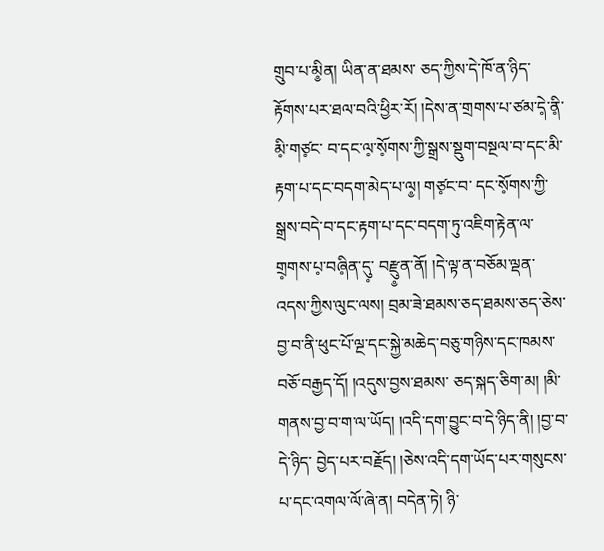གྲུབ་པ་མི༵ན། ཡིན་ན་ཐམས་ ཅད་ཀྱིས་དེ་ཁོ་ན་ཉིད་རྟོགས་པར་ཐལ་བའི་ཕྱིར་རོ། །དེས་ན་གྲགས་པ་ཙམ་དེ༷་ནི༷་མི༷་གཙ༷ང་ བ་དང་ལ༷་སོ༷གས་ཀྱི་སྒྲས་སྡུག་བསྔལ་བ་དང་མི་རྟག་པ་དང་བདག་མེད་པ་ལ༵། གཙ༷ང་བ་ དང་སོ༷གས་ཀྱི་སྒྲས་བདེ་བ་དང་རྟག་པ་དང་བདག་ཏུ་འཇིག་རྟེན་ལ་གྲ༷གས་པ༷་བཞི༷ན་དུ༷་ བརྫུ༵ན་ནོ། །དེ་ལྟ་ན་བཅོམ་ལྡན་འདས་ཀྱིས་ལུང་ལས། བྲམ་ཟེ་ཐམས་ཅད་ཐམས་ཅད་ཅེས་ བྱ་བ་ནི་ཕུང་པོ་ལྔ་དང་སྐྱེ་མཆེད་བཅུ་གཉིས་དང་ཁམས་བཅོ་བརྒྱད་དོ། །འདུས་བྱས་ཐམས་ ཅད་སྐད་ཅིག་མ། །མི་གནས་བྱ་བ་ག་ལ་ཡོད། །འདི་དག་བྱུང་བ་དེ་ཉིད་ནི། །བྱ་བ་དེ་ཉིད་ བྱེད་པར་བརྗོད། །ཅེས་འདི་དག་ཡོད་པར་གསུངས་པ་དང་འགལ་ལོ་ཞེ་ན། བདེན་ཏེ། ཉི་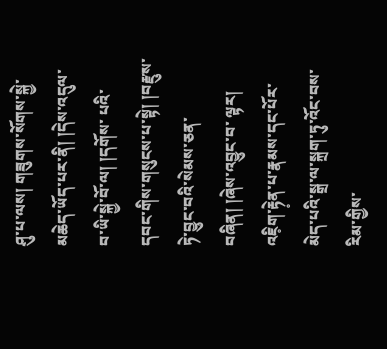ཤུ་པ་ལས། གཟུགས་སོགས་སྐྱེ་མཆེད་ཡོད་པར་ནི། །དེས་འདུལ་བ་ཡི་སྐྱེ་བོ་ལ། །དགོས་ པའི་དབང་གིས་གསུངས་པ་སྟེ། །བརྫུས་ཏེ་བྱུང་བའི་སེམས་ཅན་བཞིན། །ཞེས་འབྱུང་བ་ ལྟར། འཇི༷ག་རྟེ༷ན་པ་རྣམས་དང་པོར་མེད་པའི་སྒྲ་ལ་སྐྲག་ཏུ་འོང་བས་རིམ་གྱིས་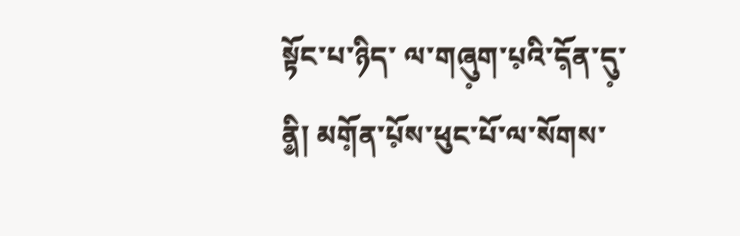སྟོང་པ་ཉིད་ ལ་གཞུ༷ག་པ༷འི་དོ༷ན་དུ༷་ནི༵། མགོ༷ན་པོ༷ས་ཕུང་པོ་ལ་སོགས་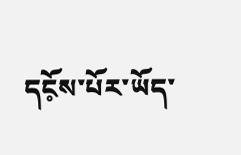དངོ༷ས་པོར་ཡོད་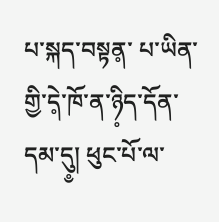པ་སྐད་བསྟན༷་ པ་ཡིན་གྱི་དེ༷་ཁོ་ན་ཉི༷ད་དོན་དམ་དུ༵། ཕུང་པོ་ལ་